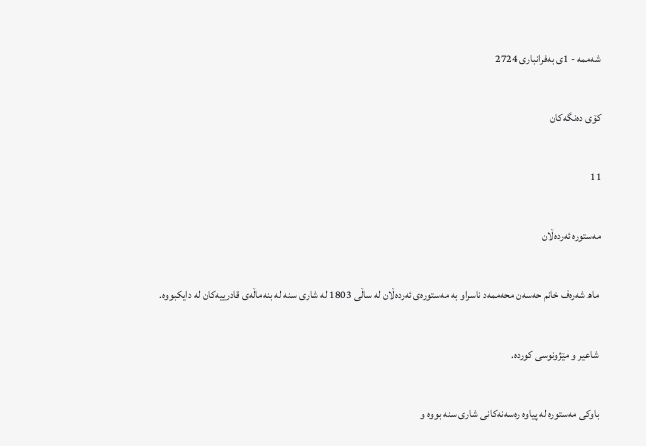شەممه - 1ی بەفرانباری 2724

کۆی دەنگەکان

11

مە‌ستورە‌ ئە‌ر‌دە‌ڵان

 ماھ شە‌رە‌ف خانم حەسەن محەممەد ناسراو به مە‌ستورە‌ی ئە‌ر‌دە‌ڵان لە ساڵى 1803 لە شارى سنە لە بنەماڵەی قادرییەکان لە دایکبووە.

 شاعیر و مێژونوسی کوردە‌.

 باوکی مەستورە لە‌ پیاوە‌ رە‌سە‌نە‌کانی شارى سنە‌ بووە‌ و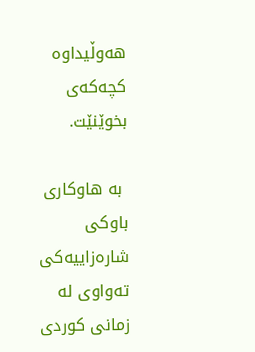هەوڵیداوە کچەکەى بخوێنێت.

 بە هاوکاری باوکى شارەزاییەکی تەواوی لە زمانی کوردی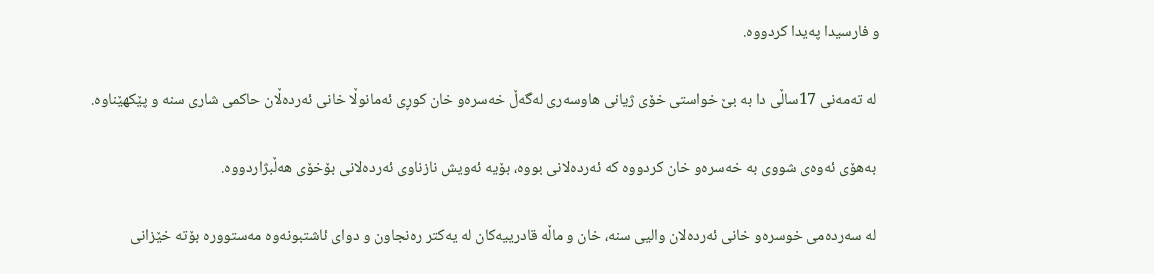و فارسیدا په‌یدا کردووه‌.

 لە تەمەنی 17ساڵی دا بە بێ خواستی خۆی ژیانی هاوسەری لەگەڵ خەسرەو خان کوڕی ئەمانوڵا خانی ئەردەڵان حاکمی شاری سنە و پێکهێناوە.

 بەهۆى ئەوەى شووى بە خەسرەو خان کردووە کە ئەردەلانى بووە، بۆیە ئەویش نازناوى ئەردەلانى بۆخۆى هەڵبژاردووە.

 لە‌ سەردەمى خو‌سرە‌و خانی ئە‌ردە‌لان والیی سنە‌، خان و ماڵە‌ قادرییە‌کان لە‌ یە‌کتر رە‌نجاون و دواى ئاشتبونە‌وە‌ مە‌ستوورە‌ بۆتە‌ خێزانی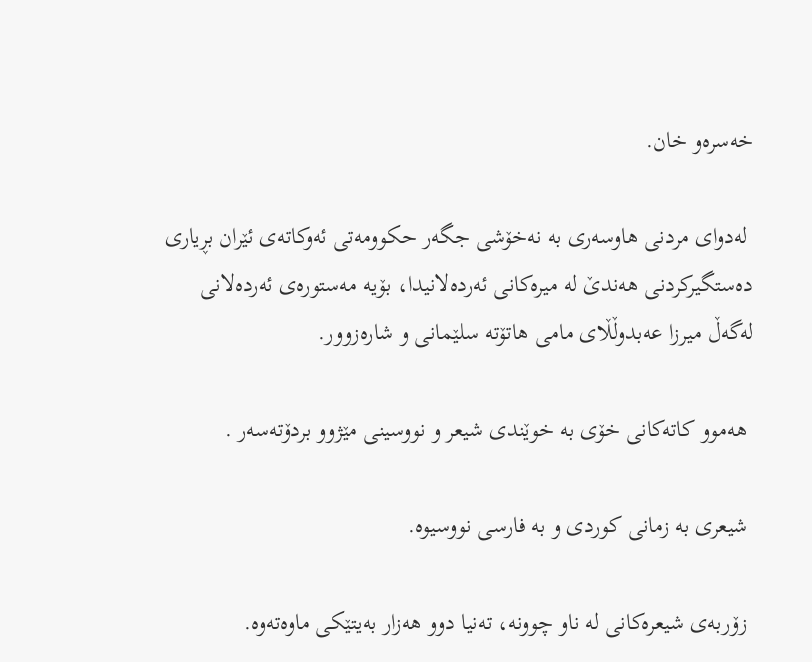خەسرە‌و خان.

 لەدواى مردنى هاوسەرى بە نەخۆشى جگەر حکوومەتى ئەوکاتەى ئێران بڕیارى دەستگیرکردنى هەندێ لە میرەکانى ئەردەلانیدا، بۆیە مەستورەى ئەردەلانى لەگەڵ میرزا عەبدوڵڵاى مامى هاتۆتە سلێمانى و شارەزوور.

 هەموو کاتەکانی خۆى بە خوێندی شیعر و نووسینی مێژوو بردۆتەسەر .

 شیعرى بە زمانى کوردی و بە‌ فارسی نووسیوە.

 زۆربە‌ی شیعرە‌کانی لە‌ ناو چوونە، تە‌نیا دوو هە‌زار بە‌یتێکی ماوە‌تە‌وە‌.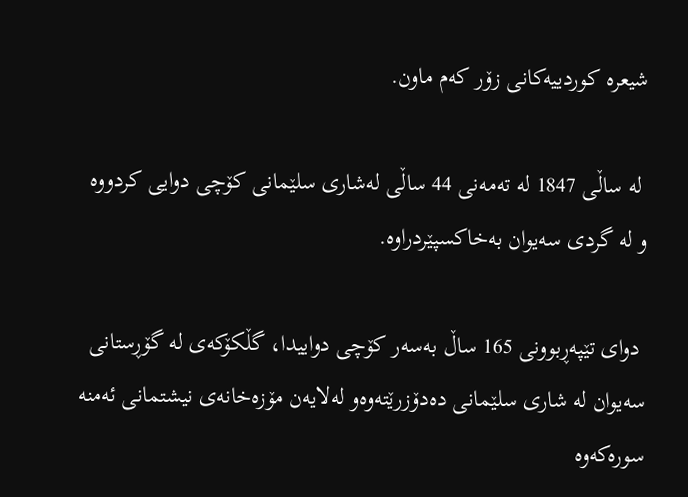شیعرە کوردییە‌کانی زۆر کە‌م ماون.

 لە ساڵى 1847 لە تەمەنى 44 ساڵى لەشارى سلێمانى کۆچى دوایى کردووە و لە گردى سەیوان بەخاکسپێردراوە.

 دوای تێپەڕبوونی 165 ساڵ بەسەر کۆچی دواییدا، گڵکۆکەى لە گۆڕستانی سەیوان لە شاری سلێمانی دەدۆزرێتەوەو لەلایەن مۆزەخانەی نیشتمانی ئەمنە سورەکەوە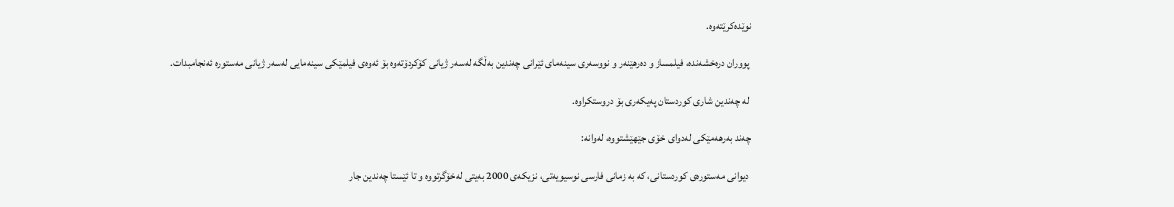نوێدەکرێتەوە.

 پووران درەخشەندە، فیلمساز و دەرهێنەر و نووسەری سینەمای ئێرانى چەندین بەڵگە لەسەر ژیانى کۆکردۆتەوە بۆ ئەوەى فیلمێکى سینەمایى لەسەر ژیانى مەستورە ئەنجامبدات.

 لە چەندین شارى کوردستان پەیکەرى بۆ دروستکراوە.

چەند بەرهەمێکى لەدواى خۆى جێهێشتووە، لەوانە:

 دیوانى مەستورەى کوردستانى، کە بە زمانی فارسی نوسیویەتى، نزیکەی 2000 بەیتی لەخۆگرتووە و تا ئێستا چەندین جار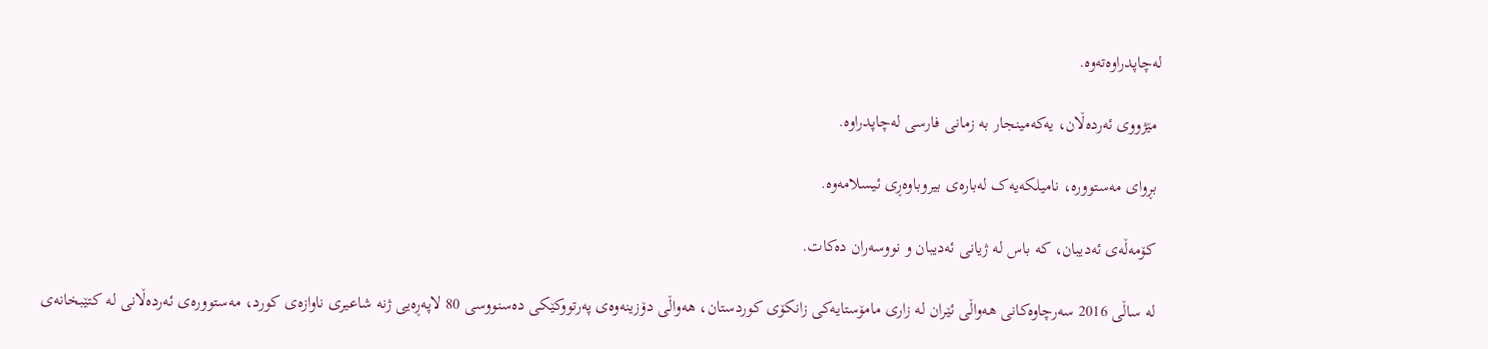لەچاپدراوەتەوە.

 مێژووى ئەردەڵان، یەکەمینجار بە زمانی فارسی لەچاپدراوە.

 بڕوای مەستوورە، نامیلکەیەک لەبارەى بیروباوەڕى ئیسلامەوە.

 کۆمەڵەى ئەدیبان، کە باس لە ژیانى ئەدیبان و نووسەران دەکات.

 لە ساڵى 2016 سەرچاوەکانى هەواڵى ئێران لە زارى مامۆستایەکی زانکۆی کوردستان، هەواڵی دۆزینەوەی پەرتووکێکی دەسنووسی 80 لاپەڕەیی ژنە شاعیری ناوازەی کورد، مەستوورەی ئەردەڵانی لە کتێبخانەی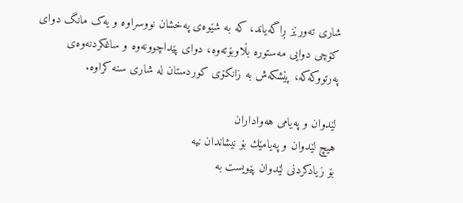شاری تەورێز ڕاگەیاند، کە بە شێوەی پەخشان نووسراوە و یەک مانگ دوای کۆچی دوایی مەستورە بڵاوبۆتەوە، دواى پێداچوونەوە و ساغکردنەوەی پەرتووکەکە، پێشکەش بە زانکۆی کوردستان لە شاری سنە کراوە.

لێدوان و په‌یامی‌ هه‌واداران
هیچ لێدوان و په‌یامێك بۆ نیشاندان نیه‌
بۆ زیادکردنی لێدوان پێویست به‌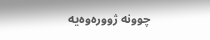چوونە ژوورەوەیه‌